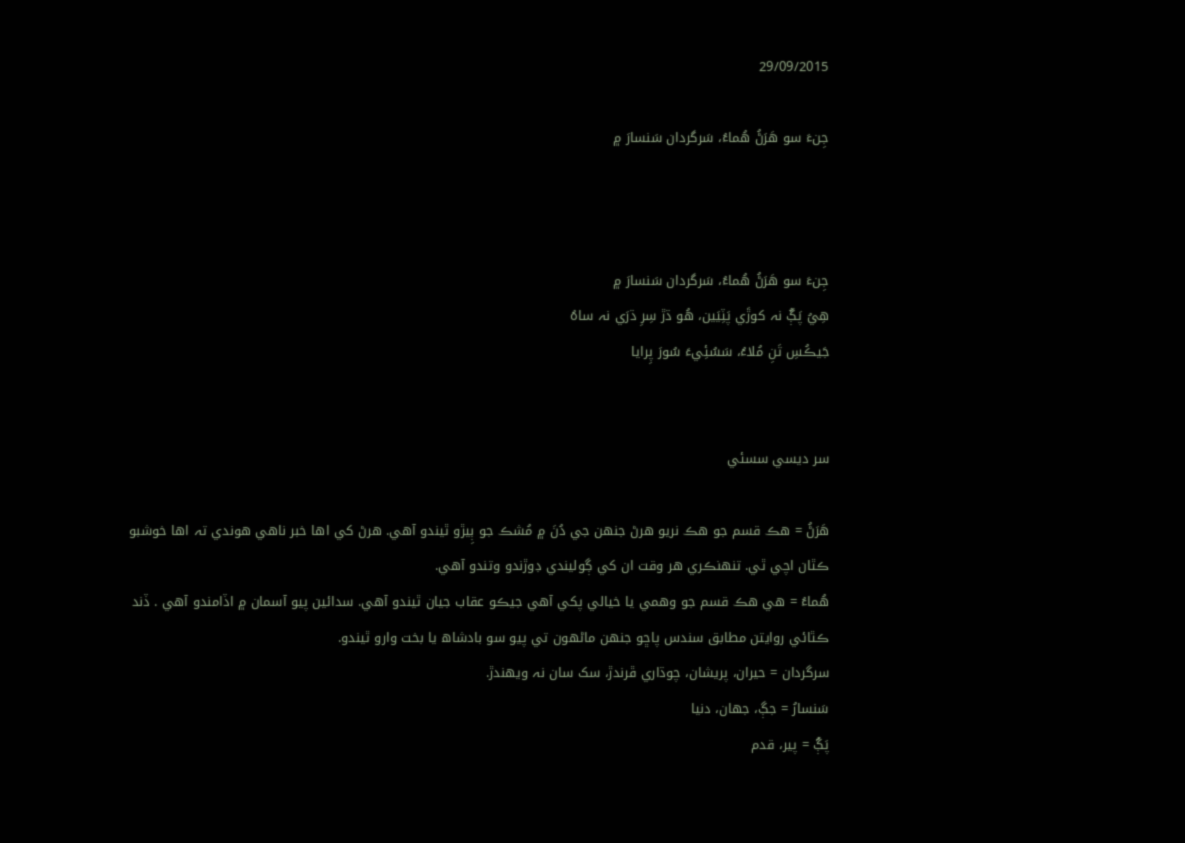29/09/2015

جِنءَ سو هَرَڻُ هُماءُ، سَرگردان سَنسارَ ۾



جِنءَ سو هَرَڻُ هُماءُ، سَرگردان سَنسارَ ۾
هِيُ پَڳُ نہ کوڙَي پَٽِيَين، هُو ڌڙ سِرِ ڌرَي نہ ساهُ
جَيڪُسِ تَنِ مُلاءُ، سَسُئِيءَ سُورَ پِرايا


سر ديسي سسئي

هَرَڻُ = هڪ قسم جو هڪ نريو هرڻ جنهن جي دُنَ ۾ مُشڪ جو ٻِيڙو ٿيندو آهي. هرڻ کي اها خبر ناهي هوندي تہ اها خوشبو ڪٿان اچي ٿي. تنهنڪري هر وقت ان کي ڳوليندي ڊوڙندو وتندو آهي.
هُماءُ = هي هڪ قسم جو وهمي يا خيالي پکي آهي جيڪو عقاب جيان ٿيندو آهي. سدائين پيو آسمان ۾ اڏامندو آهي . ڏند ڪٿائي روايتن مطابق سندس پاڇو جنهن ماڻهون تي پيو سو بادشاھ يا بخت وارو ٿيندو.
سرگردان = حيران، پريشان، چوڌاري ڦرندڙ، سک سان نہ ويهندڙ.
سَنسارُ = جڳ، جهان، دنيا
پَڳُ = پير، قدم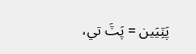پَٽِيَين = پَٽَ تي،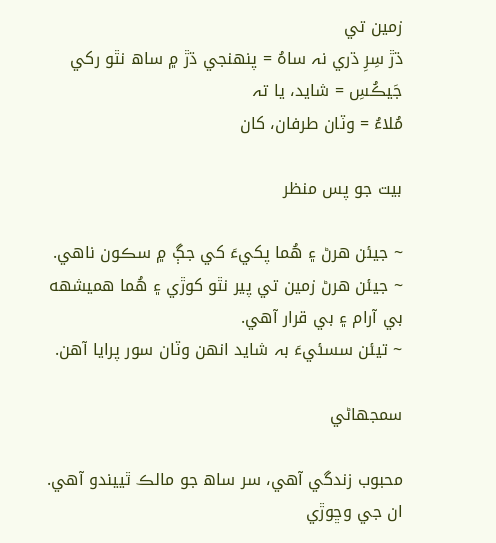زمين تي
ڌڙ سِرِ ڌري نہ ساهُ = پنهنجي ڌڙ ۾ ساھ نٿو رکي
جَيڪُسِ = شايد، يا تہ
مُلاءُ = وٽان طرفان، کان

بيت جو پس منظر

~ جيئن هرڻ ۽ هُما پکيءَ کي جڳ ۾ سڪون ناهي.
~ جيئن هرڻ زمين تي پير نٿو کوڙي ۽ هُما هميشهه بي آرام ۽ بي قرار آهي.
~ تيئن سسئيءَ بہ شايد انهن وٽان سور پرايا آهن.

سمجهاڻي

محبوب زندگي آهي، سر ساھ جو مالڪ ٿييندو آهي. ان جي وڇوڙي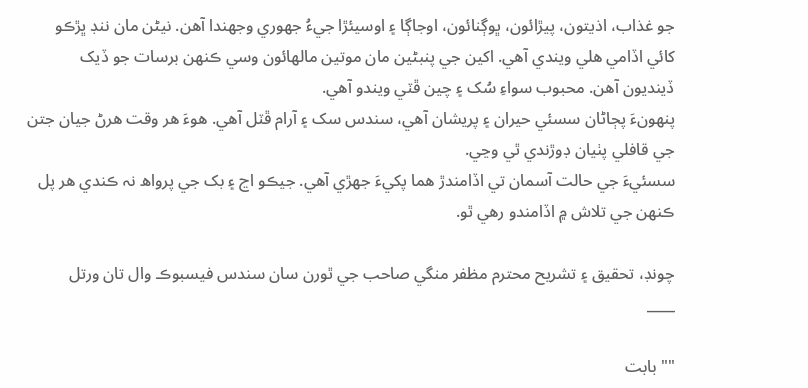جو غذاب، اذيتون، پيڙائون، ڀوڳنائون، اوجاڳا ۽ اوسيئڙا جيءُ جهوري وجهندا آهن. نيڻن مان ننڊ ڀڙڪو کائي اڏامي هلي ويندي آهي. اکين جي پنبڻين مان موتين مالهائون وسي ڪنهن برسات جو ڏيک ڏينديون آهن. محبوب سواءِ سُک ۽ چين ڦٽي ويندو آهي.
پنهونءَ پڄاڻان سسئي حيران ۽ پريشان آهي، سندس سک ۽ آرام ڦٽل آهي. هوءَ هر وقت هرڻ جيان جتن جي قافلي پٺيان ڊوڙندي ٿي وڃي.
سسئيءَ جي حالت آسمان تي اڏامندڙ هما پکيءَ جهڙي آهي. جيڪو اڃ ۽ بک جي پرواھ نہ ڪندي هر پل ڪنهن جي تلاش ۾ اڏامندو رهي ٿو.

چونڊ، تحقيق ۽ تشريح محترم مظفر منگي صاحب جي ٿورن سان سندس فيسبوڪ وال تان ورتل
____

"" بابت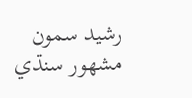رشيد سمون مشهور سنڌي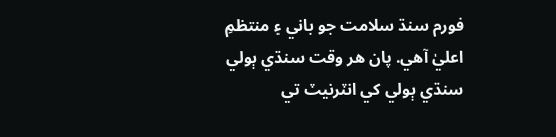فورم سنڌ سلامت جو باني ۽ منتظمِ اعليٰ آهي. پان هر وقت سنڌي ٻولي سنڌي ٻولي کي انٽرنيٽ تي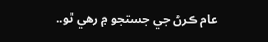عام ڪرڻ جي جستجو ۾ رهي ٿو..